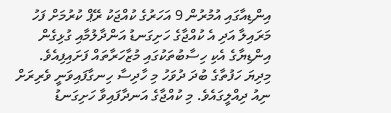އިންޑިއާގައި އުމުރުން 9 އަހަރުގެ ކުއްޖަކު ރޭޕް ކުރުމަށް ފަހު މަރައިލާ އަދި އެ ކުއްޖާގެ ހަށިގަނޑު އަންދާލުމާއި ގުޅިގެން އިންޑިޔާގެ އެކި ހިސާބުތަކުގައި މުޒާހަރާތައް ފަށައިފިއެވެ.
މިދިޔަ ހަފުތާގެ ބުދަ ދުވަހު މި ހާދިސާ ހިނގާފައިވަނީ ވެރިރަށް ނިއު ދިއްލީގައެވެ. މި ކުއްޖާގެ އަނދާފައިވާ ހަށިގަނޑު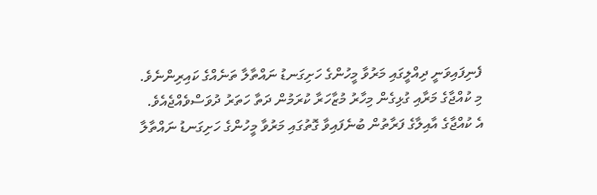ފެނިފައިވަނީ ދިއްލީގައި މަރުވާ މީހުންގެ ހަށިގަނޑު ނައްތާލާ ތަނެއްގެ ކައިރިންނެވެ.
މި ކުއްޖާގެ މަރާއި ގުޅިގެން މިހާރު މުޒާހަރާ ކުރަމުން ދަތާ ހަތަރު ދުވަސްވެއްޖެއެވެ.
އެ ކުއްޖާގެ އާއިލާގެ ފަރާތުން ބުނެފައިވާ ގޮތުގައި މަރުވާ މީހުންގެ ހަށިގަނޑު ނައްތާލާ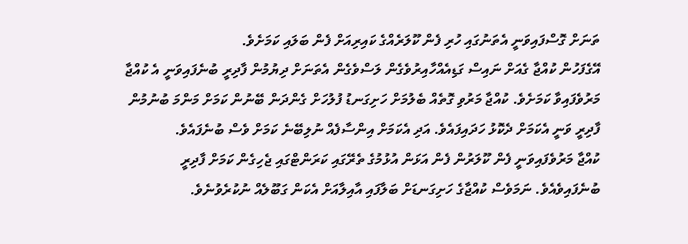ތަނަށް ގޮސްފައިވަނީ އެތަނުގައި ހުރި ފެން ކޫލަރެއްގެ ކައިރިއަށް ފެން ބަލައި ކަމަށެވެ.
އޭގެފަހުން ކުއްޖާ ގެއަށް ނައިސް ގަޑިއެއްހާއިރުވެގެން ލަސްވެގެން އެތަނަށް ދިޔުމުން ފާދިރީ ބުނެފައިވަނީ އެ ކުއްޖާ މަރުވެފައިވާ ކަމަށެވެ. ކުއްޖާ މަރުވި ގޮތެއް ބެލުމަށް ހަށިގަނޑު ފުލުހަށް ގެންދަން ބޭނުން ކަމަށް މަންމަ ބުނުމުން ފާދިރީ ވަނީ އެކަމަށް ދެކޮޅު ހަދައިފައެވެ. އަދި އެކަމަށް އިންސާފެއް ނުލިބޭނެ ކަމަށް ވެސް ބުނެފައެވެ.
ކުއްޖާ މަރުވެފައިވަނީ ފެން ކޫލަރުން ފެން އަޅަން އުޅުމުގެ ތެރޭގައި ކަރަންޓްގައި ޖެހިގެން ކަމަށް ފާދިރީ ބުނެފައިވެއެވެ. ނަމަވެސް ކުއްޖާގެ ހަށިގަނޑަށް ބަލާފައި އާއިލާއަށް އެކަން ގަބޫލެއް ނުކުރެވުނެވެ.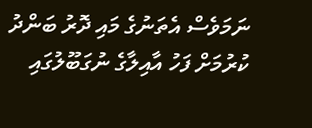ނަމަވެސް އެތަނުގެ މައި ދޮރު ބަންދު ކުރުމަށް ފަހު އާއިލާގެ ނުގަބޫލުގައި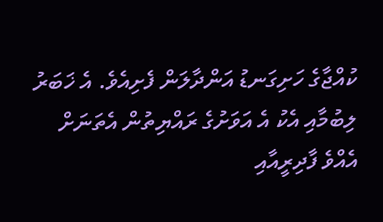ކުއްޖާގެ ހަށިގަނޑު އަންދާލަން ފެށިއެވެ. އެ ޚަބަރު ލިބުމާއި އެކު އެ އަވަށުގެ ރައްޔިތުން އެތަނަށް އެއްވެ ފާދިރީއާއި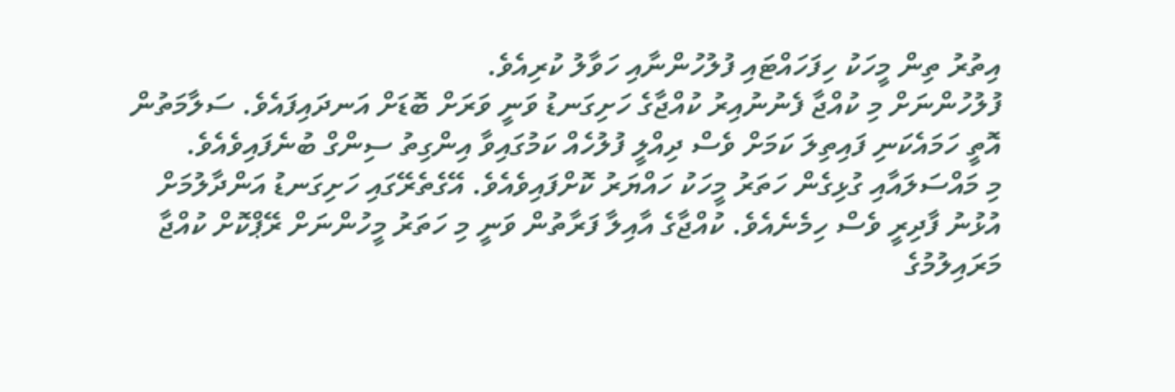އިތުރު ތިން މީހަކު ހިފަހައްޓައި ފުލުހުންނާއި ހަވާލު ކުރިއެވެ.
ފުލުހުންނަށް މި ކުއްޖާ ފެނުނުއިރު ކުއްޖާގެ ހަށިގަނޑު ވަނީ ވަރަށް ބޮޑަށް އަނދައިފައެވެ. ސަލާމަތުން އޮތީ ހަމައެކަނި ފައިތިލަ ކަމަށް ވެސް ދިއްލީ ފުލުހެއް ކަމުގައިވާ އިންގިތު ސިންގް ބުނެފައިވެއެވެ.
މި މައްސަލައާއި ގުޅިގެން ހަތަރު މީހަކު ހައްޔަރު ކޮށްފައިވެއެވެ. އޭގެތެރޭގައި ހަށިގަނޑު އަންދާލުމަށް އުޅުނު ފާދިރީ ވެސް ހިމެނެއެވެ. ކުއްޖާގެ އާއިލާ ފަރާތުން ވަނީ މި ހަތަރު މީހުންނަށް ރޭޕްކޮށް ކުއްޖާ މަރައިލުމުގެ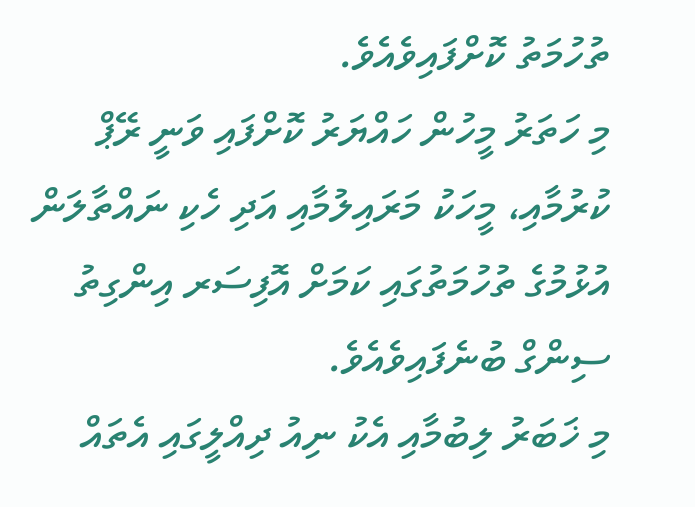ތުހުމަތު ކޮށްފައިވެއެވެ.
މި ހަތަރު މީހުން ހައްޔަރު ކޮށްފައި ވަނީ ރޭޕް ކުރުމާއި، މީހަކު މަރައިލުމާއި އަދި ހެކި ނައްތާލަން އުޅުމުގެ ތުހުމަތުގައި ކަމަށް އޮފިސަރ އިންގިތު ސިންގް ބުނެފައިވެއެވެ.
މި ޚަބަރު ލިބުމާއި އެކު ނިއު ދިއްލީގައި އެތައް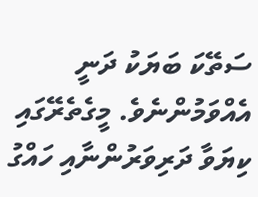ސަތޭކަ ބަޔަކު ދަނީ އެއްވަމުންނެވެ. މީގެތެރޭގައި ކިޔަވާ ދަރިވަރުންނާއި ހައްގު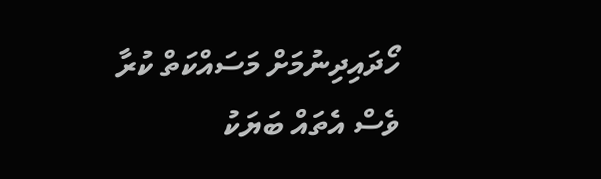ހޯދައިދިނުމަށް މަސައްކަތް ކުރާ ވެސް އެތައް ބަޔަކު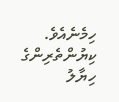ހިމެނެއެވެ.
ކިޔުންތެރިންގެ ހިޔާލު